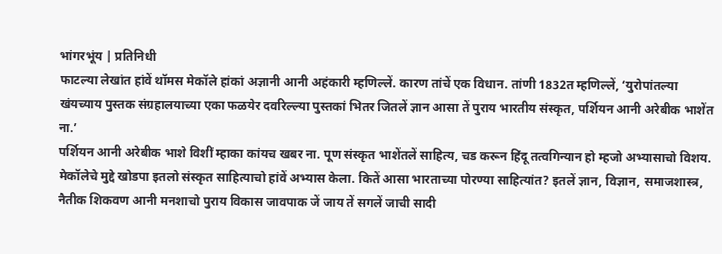भांगरभूंय | प्रतिनिधी
फाटल्या लेखांत हांवें थॉमस मेकॉले हांकां अज्ञानी आनी अहंकारी म्हणिल्लें. कारण तांचें एक विधान. तांणी 1832त म्हणिल्लें, ‘युरोपांतल्या खंयच्याय पुस्तक संग्रहालयाच्या एका फळयेर दवरिल्ल्या पुस्तकां भितर जितलें ज्ञान आसा तें पुराय भारतीय संस्कृत, पर्शियन आनी अरेबीक भाशेंत ना.’
पर्शियन आनी अरेबीक भाशे विशीं म्हाका कांयच खबर ना. पूण संस्कृत भाशेंतलें साहित्य, चड करून हिंदू तत्वगिन्यान हो म्हजो अभ्यासाचो विशय. मेकॉलेचे मुद्दे खोडपा इतलो संस्कृत साहित्याचो हांवें अभ्यास केला. कितें आसा भारताच्या पोरण्या साहित्यांत? इतलें ज्ञान, विज्ञान, समाजशास्त्र, नैतीक शिकवण आनी मनशाचो पुराय विकास जावपाक जें जाय तें सगलें जाची सादी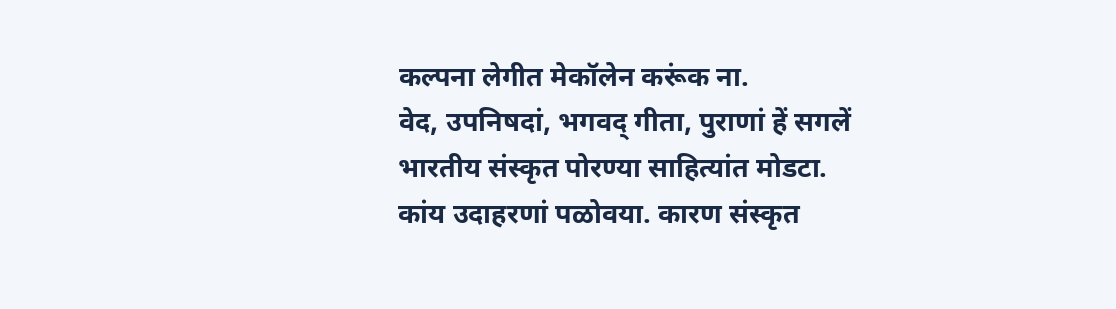कल्पना लेगीत मेकॉलेन करूंक ना.
वेद, उपनिषदां, भगवद् गीता, पुराणां हें सगलें भारतीय संस्कृत पोरण्या साहित्यांत मोडटा.
कांय उदाहरणां पळोवया. कारण संस्कृत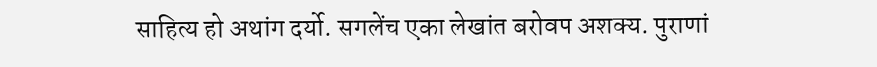साहित्य हो अथांग दर्यो. सगलेंच एका लेखांत बरोवप अशक्य. पुराणां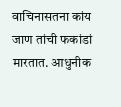वाचिनासतना कांय जाण तांची फकांडां मारतात. आधुनीक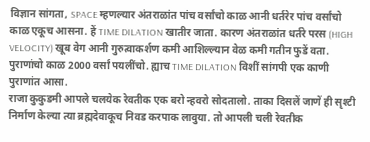विज्ञान सांगता, SPACE म्हणल्यार अंतराळांत पांच वर्सांचो काळ आनी धर्तरेर पांच वर्सांचो काळ एकूच आसना. हें TIME DILATION खातीर जाता. कारण अंतराळांत धर्तरे परस (HIGH VELOCITY) खूब वेग आनी गुरुत्वाकर्शण कमी आशिल्ल्यान वेळ कमी गतीन फुडें वता. पुराणांचो काळ 2000 वर्सां पयलींचो. ह्याच TIME DILATION विशीं सांगपी एक काणी पुराणांत आसा.
राजा कुकुडमी आपले चलयेक रेवतीक एक बरो न्हवरो सोदतालो. ताका दिसलें जाणें ही सृश्टी निर्माण केल्या त्या ब्रह्मदेवाकूच निवड करपाक लावुया. तो आपली चली रेवतीक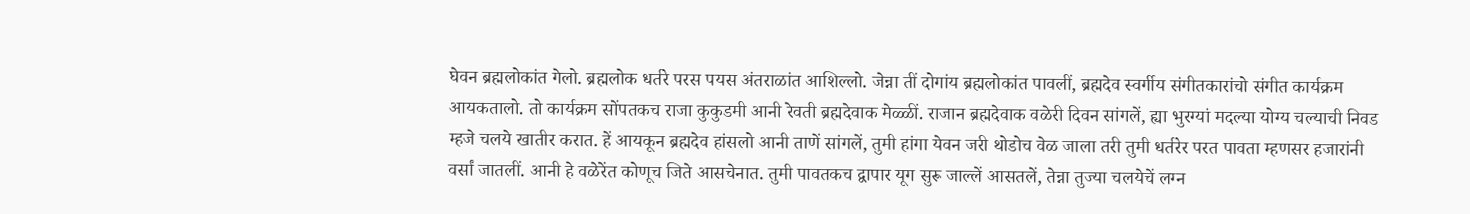घेवन ब्रह्मलोकांत गेलो. ब्रह्मलोक धर्तरे परस पयस अंतराळांत आशिल्लो. जेन्ना तीं दोगांय ब्रह्मलोकांत पावलीं, ब्रह्मदेव स्वर्गीय संगीतकारांचो संगीत कार्यक्रम आयकतालो. तो कार्यक्रम सोंपतकच राजा कुकुडमी आनी रेवती ब्रह्मदेवाक मेळ्ळीं. राजान ब्रह्मदेवाक वळेरी दिवन सांगलें, ह्या भुरग्यां मदल्या योग्य चल्याची निवड म्हजे चलये खातीर करात. हें आयकून ब्रह्मदेव हांसलो आनी ताणें सांगलें, तुमी हांगा येवन जरी थोडोच वेळ जाला तरी तुमी धर्तरेर परत पावता म्हणसर हजारांनी वर्सां जातलीं. आनी हे वळेरेंत कोणूच जिते आसचेनात. तुमी पावतकच द्वापार यूग सुरू जाल्लें आसतलें, तेन्ना तुज्या चलयेचें लग्न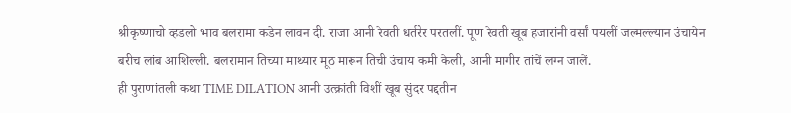श्रीकृष्णाचो व्हडलो भाव बलरामा कडेन लावन दी. राजा आनी रेवती धर्तरेर परतलीं. पूण रेवती खूब हजारांनी वर्सां पयलीं जल्मल्ल्यान उंचायेन बरीच लांब आशिल्ली. बलरामान तिच्या माथ्यार मूठ मारून तिची उंचाय कमी केली, आनी मागीर तांचें लग्न जालें.
ही पुराणांतली कथा TIME DILATION आनी उत्क्रांती विशीं खूब सुंदर पद्दतीन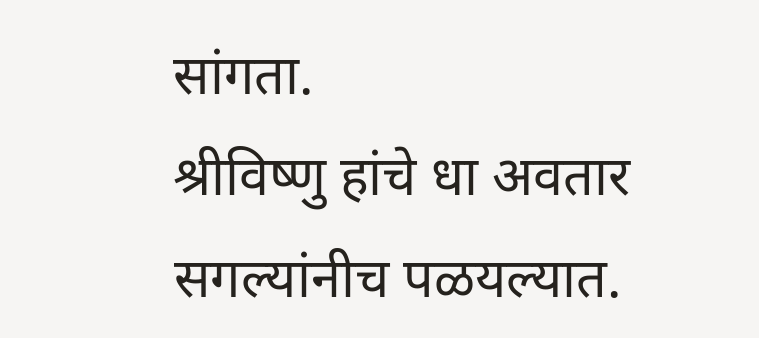सांगता.
श्रीविष्णु हांचे धा अवतार सगल्यांनीच पळयल्यात.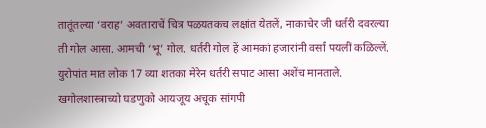तातूंतल्या ‘वराह’ अवताराचें चित्र पळयतकच लक्षांत येतलें, नाकाचेर जी धर्तरी दवरल्या ती गोल आसा. आमची ‘भू’ गोल. धर्तरी गोल हें आमकां हजारांनी वर्सां पयलीं कळिल्लें. युरोपांत मात लोक 17 व्या शतका मेरेन धर्तरी सपाट आसा अशेंच मानताले.
खगोलशास्त्राच्यो घडणुको आयजूय अचूक सांगपी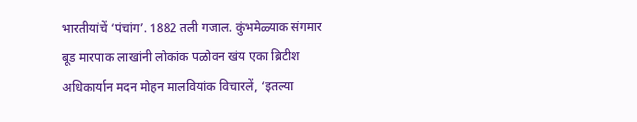भारतीयांचें ‘पंचांग’. 1882 तली गजाल. कुंभमेळ्याक संगमार बूड मारपाक लाखांनी लोकांक पळोवन खंय एका ब्रिटीश अधिकार्यान मदन मोहन मालवियांक विचारलें, ‘इतल्या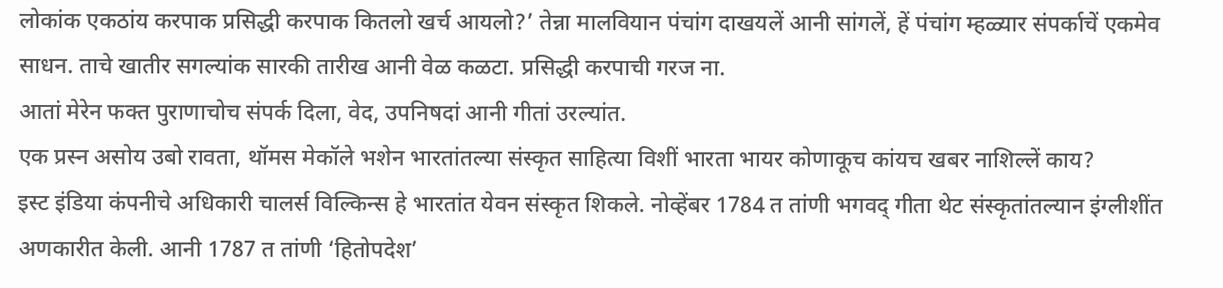लोकांक एकठांय करपाक प्रसिद्धी करपाक कितलो खर्च आयलो?’ तेन्ना मालवियान पंचांग दाखयलें आनी सांगलें, हें पंचांग म्हळ्यार संपर्काचें एकमेव साधन. ताचे खातीर सगल्यांक सारकी तारीख आनी वेळ कळटा. प्रसिद्धी करपाची गरज ना.
आतां मेरेन फक्त पुराणाचोच संपर्क दिला, वेद, उपनिषदां आनी गीतां उरल्यांत.
एक प्रस्न असोय उबो रावता, थॉमस मेकॉले भशेन भारतांतल्या संस्कृत साहित्या विशीं भारता भायर कोणाकूच कांयच खबर नाशिल्लें काय?
इस्ट इंडिया कंपनीचे अधिकारी चालर्स विल्किन्स हे भारतांत येवन संस्कृत शिकले. नोव्हेंबर 1784 त तांणी भगवद् गीता थेट संस्कृतांतल्यान इंग्लीशींत अणकारीत केली. आनी 1787 त तांणी ‘हितोपदेश’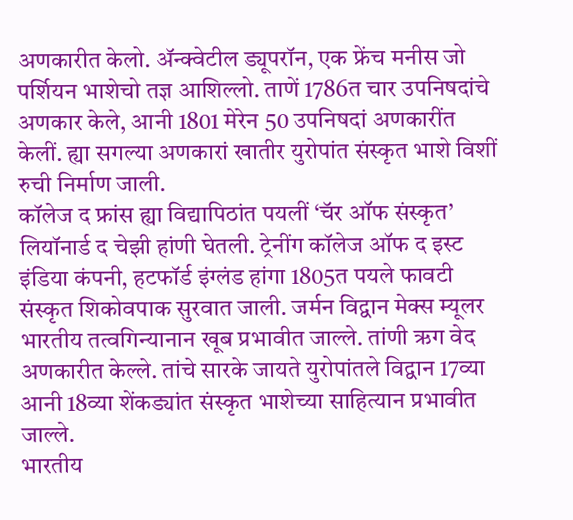अणकारीत केलो. ॲन्क्वेटील ड्यूपरॉन, एक फ्रेंच मनीस जो पर्शियन भाशेचो तज्ञ आशिल्लो. ताणें 1786त चार उपनिषदांचे अणकार केले, आनी 1801 मेरेन 50 उपनिषदां अणकारींत केलीं. ह्या सगल्या अणकारां खातीर युरोपांत संस्कृत भाशे विशीं रुची निर्माण जाली.
कॉलेज द फ्रांस ह्या विद्यापिठांत पयलीं ‘चॅर ऑफ संस्कृत’ लियॉनार्ड द चेझी हांणी घेतली. ट्रेनींग कॉलेज ऑफ द इस्ट इंडिया कंपनी, हटफॉर्ड इंग्लंड हांगा 1805त पयले फावटी संस्कृत शिकोवपाक सुरवात जाली. जर्मन विद्वान मेक्स म्यूलर भारतीय तत्वगिन्यानान खूब प्रभावीत जाल्ले. तांणी ऋग वेद अणकारीत केल्ले. तांचे सारके जायते युरोपांतले विद्वान 17व्या आनी 18व्या शेंकड्यांत संस्कृत भाशेच्या साहित्यान प्रभावीत जाल्ले.
भारतीय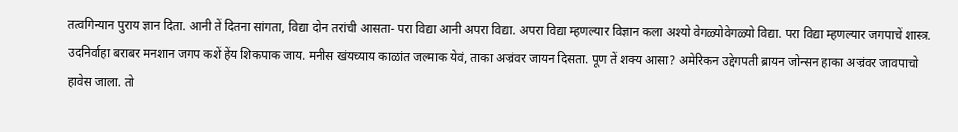तत्वगिन्यान पुराय ज्ञान दिता. आनी तें दितना सांगता, विद्या दोन तरांची आसता- परा विद्या आनी अपरा विद्या. अपरा विद्या म्हणल्यार विज्ञान कला अश्यो वेगळ्योवेगळ्यो विद्या. परा विद्या म्हणल्यार जगपाचें शास्त्र. उदनिर्वाहा बराबर मनशान जगप कशें हेंय शिकपाक जाय. मनीस खंयच्याय काळांत जल्माक येवं, ताका अज्रंवर जायन दिसता. पूण तें शक्य आसा? अमेरिकन उद्देगपती ब्रायन जोन्सन हाका अज्रंवर जावपाचो हावेस जाला. तो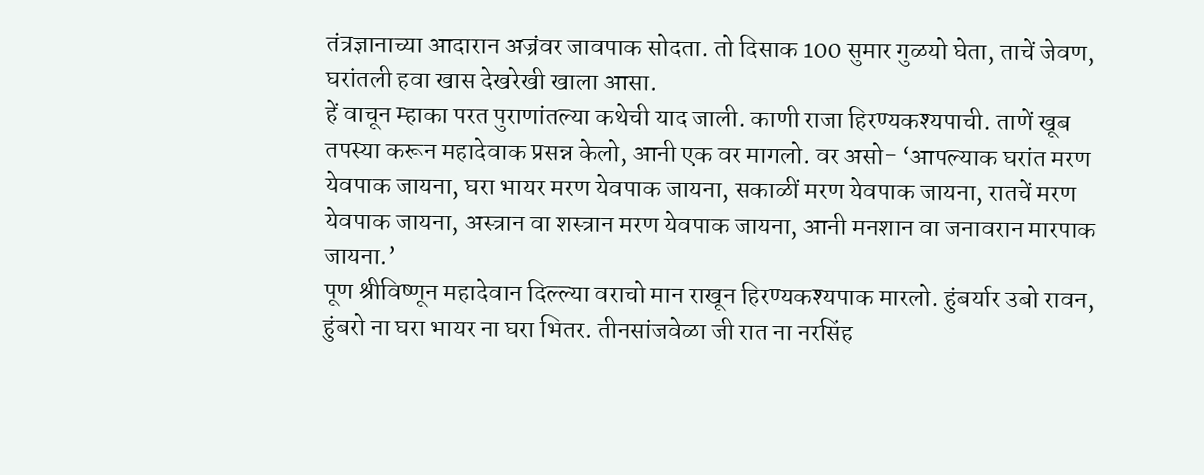तंत्रज्ञानाच्या आदारान अज्रंवर जावपाक सोदता. तो दिसाक 100 सुमार गुळयो घेता, ताचें जेवण, घरांतली हवा खास देखरेखी खाला आसा.
हें वाचून म्हाका परत पुराणांतल्या कथेची याद जाली. काणी राजा हिरण्यकश्यपाची. ताणें खूब तपस्या करून महादेवाक प्रसन्न केलो, आनी एक वर मागलो. वर असो- ‘आपल्याक घरांत मरण येवपाक जायना, घरा भायर मरण येवपाक जायना, सकाळीं मरण येवपाक जायना, रातचें मरण येवपाक जायना, अस्त्रान वा शस्त्रान मरण येवपाक जायना, आनी मनशान वा जनावरान मारपाक जायना.’
पूण श्रीविष्णून महादेवान दिल्ल्या वराचो मान राखून हिरण्यकश्यपाक मारलो. हुंबर्यार उबो रावन, हुंबरो ना घरा भायर ना घरा भितर. तीनसांजवेळा जी रात ना नरसिंह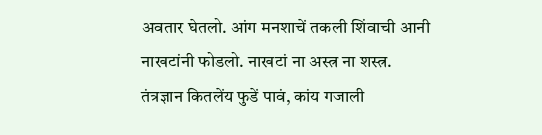अवतार घेतलो. आंग मनशाचें तकली शिंवाची आनी नाखटांनी फोडलो. नाखटां ना अस्त्र ना शस्त्र.
तंत्रज्ञान कितलेंय फुडें पावं, कांय गजाली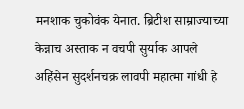मनशाक चुकोवंक येनात. ब्रिटीश साम्राज्याच्या केन्नाच अस्ताक न वचपी सुर्याक आपले
अहिंसेन सुदर्शनचक्र लावपी महात्मा गांधी हे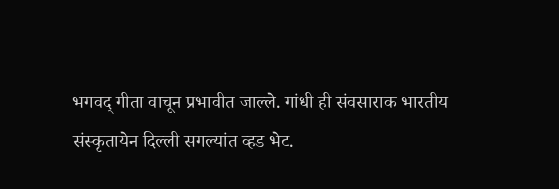भगवद् गीता वाचून प्रभावीत जाल्ले. गांधी ही संवसाराक भारतीय संस्कृतायेन दिल्ली सगल्यांत व्हड भेट.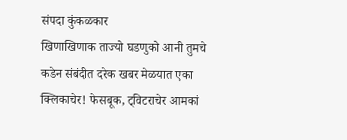संपदा कुंकळकार
खिणाखिणाक ताज्यो घडणुको आनी तुमचे कडेन संबंदीत दरेक खबर मेळयात एका क्लिकाचेर! फेसबूक, ट्विटराचेर आमकां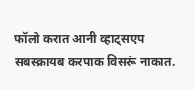फॉलो करात आनी व्हाट्सएप सबस्क्रायब करपाक विसरूं नाकात.